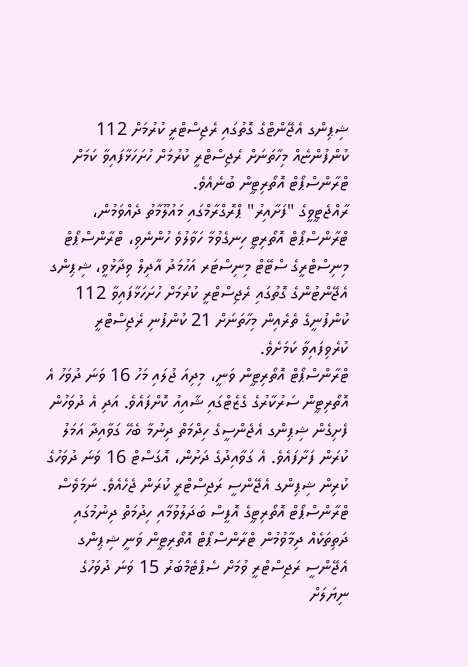ޝިޕިންގ އެޖޭންޓްގެ ގޮތުގައި ރެޖިސްޓްރީ ކުރުމަށް 112 ކުންފުންޏެއް މިހާތަނަށް ރެޖިސްޓްރީ ކުރުމަށް ހުށަހަޅާފައިވާ ކަމަށް ޓްރާންސްޕޯޓް އޮތޯރިޓީން ބުނެއެވެ.
ރާއްޖެޓީވީގެ "ފަށާއިރު" ޕްރޮގްރާމްގައި މައުލޫމާތު ދެއްވަމުން، ޓްރާންސްޕޯޓް އޮތޯރިޓީ ހިނގެވުމާ ހަވާލުވެ ހުންނެވި، ޓްރާންސްޕޯޓް މިނިސްޓްރީގެ ސްޓޭޓް މިނިސްޓަރ އަހުމަދު އާދިލް ވިދާޅުވީ، ޝިޕިންގ އެޖޭންޓުންގެ ގޮތުގައި ރެޖިސްޓްރީ ކުރުމަށް ހުށަހަޅާފައިވާ 112 ކުންފުނީގެ ތެރެއިން މިހާތަނަށް 21 ކުންފުނި ރެޖިސްޓްރީ ކުރެވިފައިވާ ކަމަށެވެ.
ޓްރާންސްޕޯޓް އޮތޯރިޓީން ވަނީ، މިދިއަ ޖުލައި މަހު 16 ވަނަ ދުވަހު އެ އޮތޯރިޓީން ސަރުކާރުގެ ގެޒެޓްގައި ޝާއިއު ކޮށްފައެވެ. އަދި އެ ދުވަހުން ފެށިގެން ޝިޕިންގ އެޖެންސީގެ ހިދްމަތް ދިނުމާ ބެހޭ ގަވާއިދާ އަމަލު ކުރަން ފަށާފައެވެ. އެ ގަވާއިދުގެ ދަށުން، އޮގަސްޓް 16 ވަނަ ދުވަހުގެ ކުރިން ޝިޕިންގ އެޖޭންސީ ރަޖިސްޓްރީ ކުރަން ޖެހެއެވެ. ނަމަވެސް ޓްރާންސްޕޯޓް އޮތޯރިޓީގެ އޮފީސް ބަދަލުވުމާއި ހިދުމަތް ދިނުމުގައި ދަތިތަކެއް ދިމާވުމުން ޓްރާންސްޕޯޓް އޮތޯރިޓީން ވަނީ ޝިޕިންގ އެޖޭންސީ ރަޖިސްޓްރީ ވުމަށް ސެޕްޓެމްބަރު 15 ވަނަ ދުވަހުގެ ނިޔަލަށް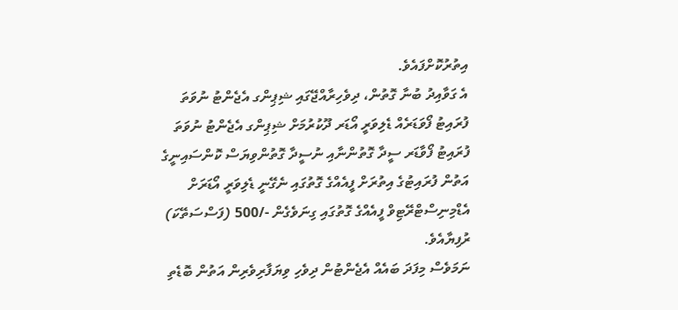އިތުރުކޮށްފައެވެ.
އެ ގަވާއިދު ބުނާ ގޮތުން، ދިވެހިރާއްޖޭގައި ޝިޕިންގ އެޖެންޓު ނުވަތަ ފުރައިޓު ފޯވަޑަރެއް ޑެލިވަރީ އޯޑަރ ދޫކުރުމަށް ޝިޕިންގ އެޖެންޓު ނުވަތަ ފުރައިޓު ފޯވާޑަރ ސީދާ ގޮތުންނާއި ނުސީދާ ގޮތުންވިޔަސް ކޮންސައިނީގެ އަތުން ފުރައިޓުގެ އިތުރަށް ފީއެއްގެ ގޮތުގައި ނެގޭނީ ޑެލިވަރީ އޯޑަރަށް އެޑްމިނިސްޓްރޭޓިވް ފީއެއްގެ ގޮތުގައި ގިނަވެގެން -/500 (ފަސްސަތޭކަ) ރުފިޔާއެވެ.
ނަމަވެސް މިފަދަ ބައެއް އެޖެންޓުން ދިވެހި ވިޔަފާރިވެރިން އަތުން ބޮޑެތި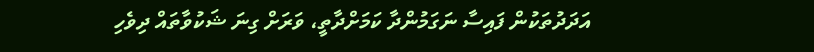އަދަދުތަކުން ފައިސާ ނަގަމުންދާ ކަމަށްދާތީ، ވަރަށް ގިނަ ޝަކުވާތައް ދިވެހި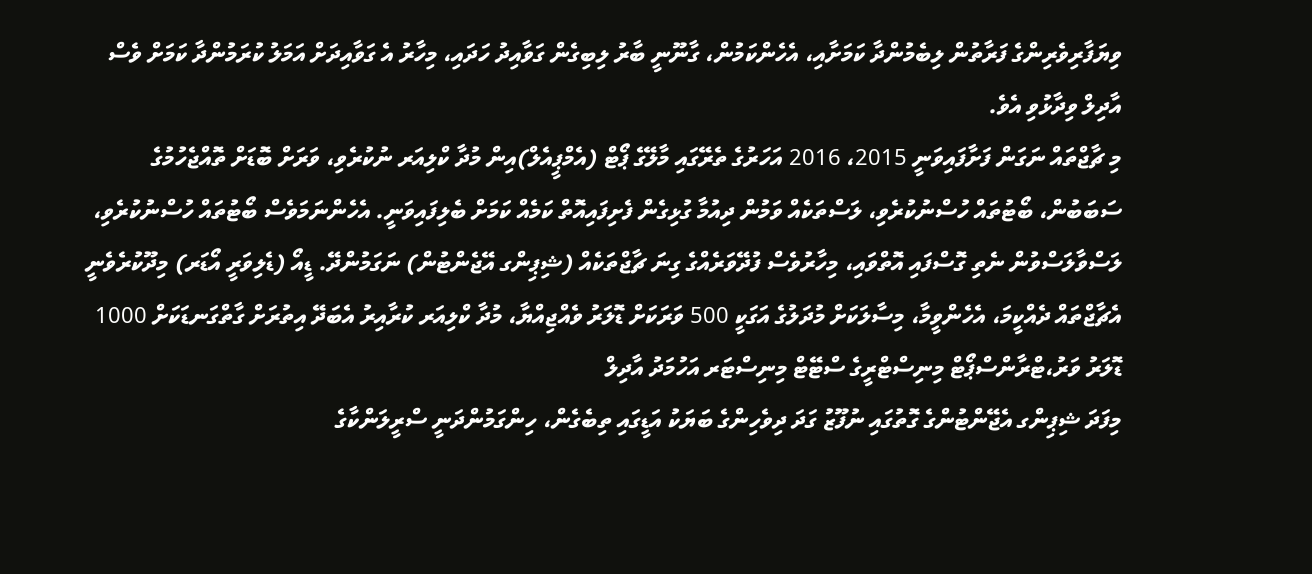ވިޔަފާރިވެރިންގެ ފަރާތުން ލިބެމުންދާ ކަމަށާއި، އެހެންކަމުން، ގާނޫނީ ބާރު ލިބިގެން ގަވާއިދު ހަދައި، މިހާރު އެ ގަވާއިދަށް އަމަލު ކުރަމުންދާ ކަމަށް ވެސް އާދިލް ވިދާޅުވި އެވެ.
މި ޗާޖްތައް ނަގަން ފަށާފައިވަނީ 2015، 2016 އަހަރުގެ ތެރޭގައި މާލޭގެ ޕޯޓް (އެމްޕީއެލް)އިން މުދާ ކްލިއަރ ނުކުރެވި، ވަރަށް ބޮޑަށް ތޮއްޖެހުމުގެ ސަބަބުން، ބޯޓުތައް ހުސްނުކުރެވި، ލަސްތަކެއް ވަމުން ދިއުމާ ގުޅިގެން ފެށިފައިއޮތް ކަމެއް ކަމަށް ބެލިފައިވަނީ. އެހެންނަމަވެސް ބޯޓުތައް ހުސްނުކުރެވި، ލަސްވާލަސްވުން ނެތި ގޮސްފައި އޮތްވައި، މިހާރުވެސް ފުދޭވަރެއްގެ ގިނަ ޗާޖްތަކެއް (ޝިޕިންގ އޭޖެންޓުން) ނަގަމުންދޭ. ޑީއޯ (ޑެލިވަރީ އޯޑަރ) މިދޫކުރެވެނީ އެޗާޖްތައް ދެއްކީމަ، އެހެންވީމާ، މިސާލަކަށް މުދަލުގެ އަގަކީ 500 ވަރަކަށް ޑޮލަރު ވެއްޖިއްޔާ، މުދާ ކްލިއަރ ކުރާއިރު އެބަދޭ އިތުރަށް ގާތްގަނޑަކަށް 1000 ޑޮލަރު ވަރު،ޓްރާންސްޕޯޓް މިނިސްޓްރީގެ ސްޓޭޓް މިނިސްޓަރ އަހުމަދު އާދިލް
މިފަދަ ޝިޕިންގ އެޖޭންޓުންގެ ގޮތުގައި ނުފޫޒު ގަދަ ދިވެހިންގެ ބަޔަކު އަޑީގައި ތިބެގެން، ހިންގަމުންދަނީ ސްރީލަންކާގެ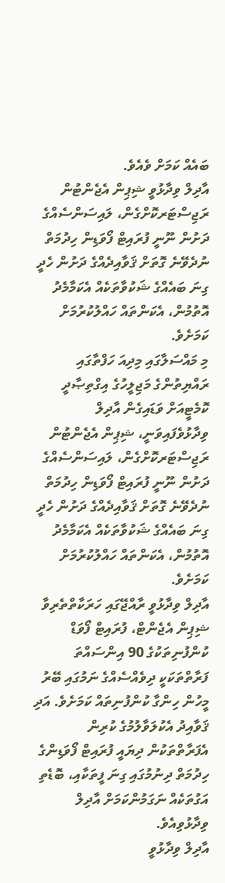ބައެއް ކަމަށް ވެއެވެ.
އާދިލް ވިދާޅުވީ ޝިޕިން އެޖެންޓުން ރަޖިސްޓަރކޮށްގެން، ލައިސަންސެއްގެ ދަށުން ނޫނީ ފުރައިޓް ފޯވަޑިން ހިދުމަތް ނުދެވޭނެ ގޮތަށް ޤަވާއިދެއްގެ ދަށުން ހެދީ ގިނަ ބައެއްގެ ޝަކުވާތަކެއް އެކަމާމެދު އޮތުމުން، އެކަންތައް ހައްލުކުރުމަށް ކަމަށެވެ.
މި މައްސަލާގައި މިދިއަ ހަފްތާގައި ރައްޔިތުންގެ މަޖިލީހުގެ އިގްތިޞާދީ ކޮމެޓީއަށް ވަޑައިގެން އާދިލް ވިދާޅުވެފައިވަނީ، ޝިޕިން އެޖެންޓުން ރަޖިސްޓަރކޮށްގެން، ލައިސަންސެއްގެ ދަށުން ނޫނީ ފުރައިޓް ފޯވަޑިން ހިދުމަތް ނުދެވޭނެ ގޮތަށް ޤަވާއިދެއްގެ ދަށުން ހެދީ ގިނަ ބައެއްގެ ޝަކުވާތަކެއް އެކަމާމެދު އޮތުމުން، އެކަންތައް ހައްލުކުރުމަށް ކަމަށެވެ.
އާދިލް ވިދާޅުވީ ރާއްޖޭގައި ހަރަކާތްތެރިވާ ޝިޕިން އެޖެންޓް، ފުރައިޓް ފޯވަޑް ކުންފުނިތަކުގެ 90 އިންސައްތަ ފަރާތްތަކަކީ ދިވެއްސެއްގެ ނަމުގައި ބޭރު މީހުން ހިންގާ ކުންފުނިތައް ކަމަށެވެ. އަދި ޤަވާއިދު އެކުލަވާލުމުގެ ކުރިން އެފަރާތްތަކުން ދިޔައީ ފުރައިޓް ފޯވަޑިންގެ ހިދުމަތް ދިނުމުގައި ގިނަ ފީތަކާއި، ބޮޑެތި އަގުތަކެއް ނަގަމުންކަމަށް އާދިލް ވިދާޅުވިއެވެ.
އާދިލް ވިދާޅުވީ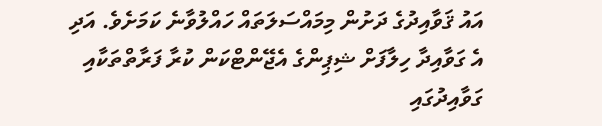އައު ޤަވާއިދުގެ ދަށުން މިމައްސަލަތައް ހައްލުވާނެ ކަމަށެވެ. އަދި އެ ގަވާއިދާ ހިލާފަށް ޝިޕިންގެ އެޖޭންޓްކަން ކުރާ ފަރާތްތަކާއި ގަވާއިދުގައި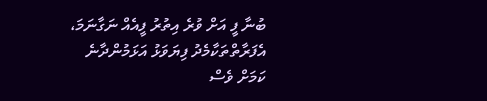ބުނާ ފީ އަށް ވުރެ އިތުރު ފީއެއް ނަގާނަމަ، އެފަރާތްތަކާމެދު ފިޔަވަޅު އަޅަމުންދާނެ ކަމަށް ވެސް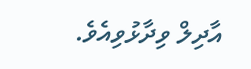އާދިލް ވިދާޅުވިއެވެ.